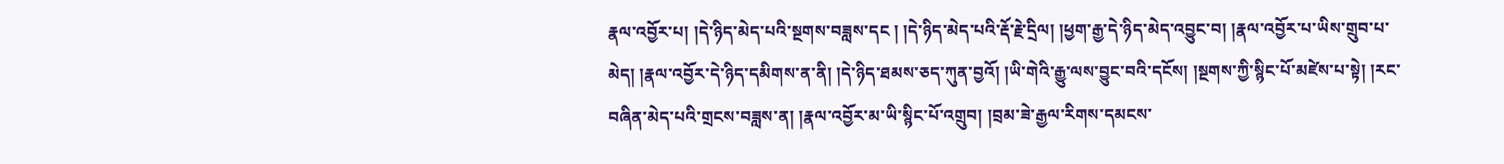རྣལ་འབྱོར་པ། །དེ་ཉིད་མེད་པའི་སྔགས་བཟླས་དང ། །དེ་ཉིད་མེད་པའི་རྡོ་རྗེ་དྲིལ། །ཕྱག་རྒྱ་དེ་ཉིད་མེད་འབྱུང་བ། །རྣལ་འབྱོར་པ་ཡིས་གྲུབ་པ་མེད། །རྣལ་འབྱོར་དེ་ཉིད་དམིགས་ན་ནི། །དེ་ཉིད་ཐམས་ཅད་ཀུན་བྱའོ། །ཡི་གེའི་རྒྱུ་ལས་བྱུང་བའི་དངོས། །སྔགས་ཀྱི་སྙིང་པོ་མཛེས་པ་སྟེ། །རང་བཞིན་མེད་པའི་གྲངས་བཟླས་ན། །རྣལ་འབྱོར་མ་ཡི་སྙིང་པོ་འགྲུབ། །བྲམ་ཟེ་རྒྱལ་རིགས་དམངས་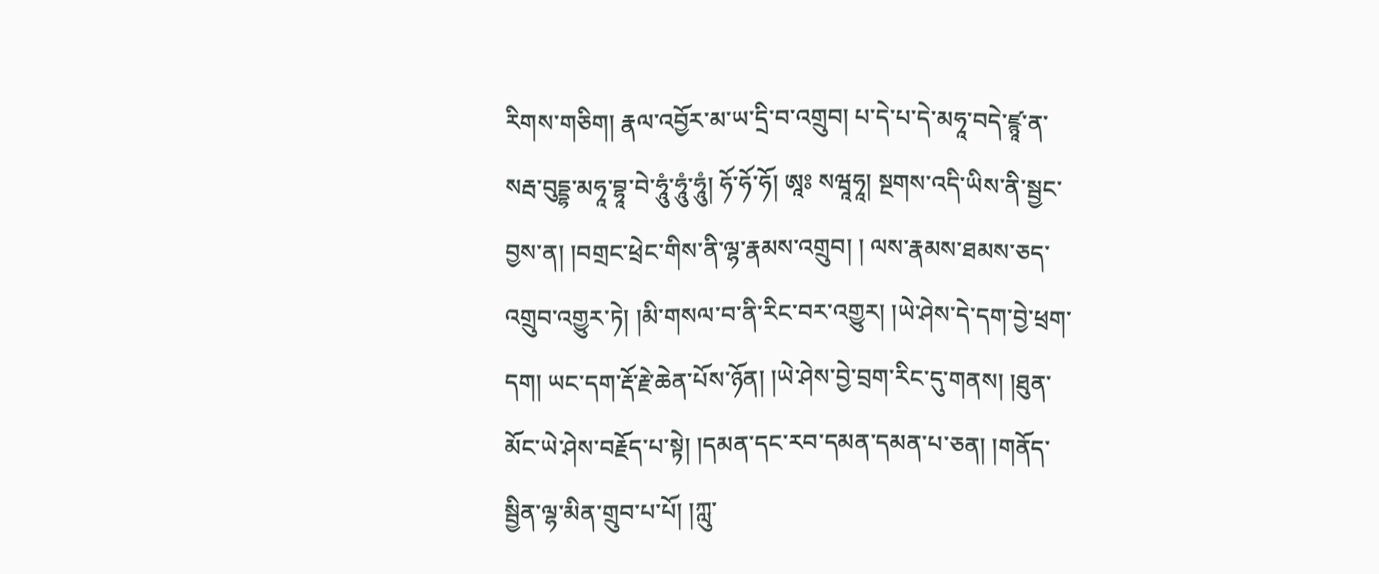རིགས་གཅིག། རྣལ་འབྱོར་མ་ཡ་དྲི་བ་འགྲུབ། པ་དེ་པ་དེ་མཧཱ་བདེ་ཛྙཱ་ན་སརྦ་བུདྡྷ་མཧཱ་བྷཱ་བེ་ཧཱུཾ་ཧཱུཾ་ཧཱུཾ། ཧོ་ཧོ་ཧོ། ཨཱཿ སཝཱཧཱ། སྔགས་འདི་ཡིས་ནི་སྦྱང་བྱས་ན། །བགྲང་ཕྲེང་གིས་ནི་ལྷ་རྣམས་འགྲུབ། ། ལས་རྣམས་ཐམས་ཅད་འགྲུབ་འགྱུར་ཏེ། །མི་གསལ་བ་ནི་རིང་བར་འགྱུར། །ཡེ་ཤེས་དེ་དག་བྱེ་ཕྲག་དག། ཡང་དག་རྡོ་རྗེ་ཆེན་པོས་ཉོན། །ཡེ་ཤེས་བྱེ་བྲག་རིང་དུ་གནས། །ཐུན་མོང་ཡེ་ཤེས་བརྗོད་པ་སྟེ། །དམན་དང་རབ་དམན་དམན་པ་ཅན། །གནོད་སྦྱིན་ལྷ་མིན་གྲུབ་པ་པོ། །ཀླུ་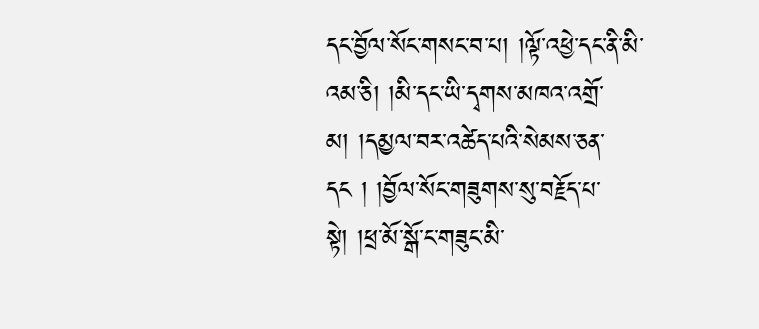དང་བྱོལ་སོང་གསང་བ་པ། །ལྟོ་འཕྱེ་དང་ནི་མི་འམ་ཅི། །མི་དང་ཡི་དྭགས་མཁའ་འགྲོ་མ། །དམྱལ་བར་འཚེད་པའི་སེམས་ཅན་དང ། །བྱོལ་སོང་གཟུགས་སུ་བརྗོད་པ་སྟེ། །ཕྲ་མོ་སྒོ་ང་གཟུང་མི་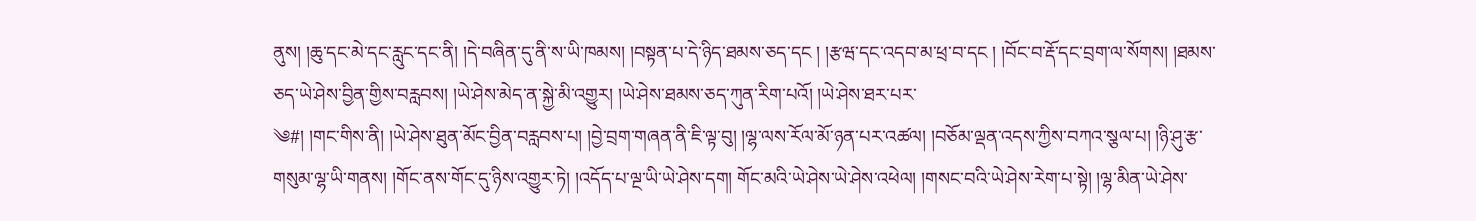ནུས། །ཆུ་དང་མེ་དང་རླུང་དང་ནི། །དེ་བཞིན་དུ་ནི་ས་ཡི་ཁམས། །བསྟན་པ་དེ་ཉིད་ཐམས་ཅད་དང ། །རྩཝ་དང་འདབ་མ་ཕྲ་བ་དང ། །བོང་བ་རྡོ་དང་བྲག་ལ་སོགས། །ཐམས་ཅད་ཡེ་ཤེས་བྱིན་གྱིས་བརླབས། །ཡེ་ཤེས་མེད་ན་སྐྱེ་མི་འགྱུར། །ཡེ་ཤེས་ཐམས་ཅད་ཀུན་རིག་པའོ། །ཡེ་ཤེས་ཐར་པར་
༄#། །གང་གིས་ནི། །ཡེ་ཤེས་ཐུན་མོང་བྱིན་བརླབས་པ། །བྱེ་བྲག་གཞན་ནི་ཇི་ལྟ་བུ། །ལྷ་ལས་རོལ་མོ་ཉན་པར་འཚལ། །བཅོམ་ལྡན་འདས་ཀྱིས་བཀའ་སྕལ་པ། །ཉི་ཤུ་རྩ་གསུམ་ལྷ་ཡི་གནས། །གོང་ནས་གོང་དུ་ཉིས་འགྱུར་ཏེ། །འདོད་པ་ལྔ་ཡི་ཡེ་ཤེས་དག། གོང་མའི་ཡེ་ཤེས་ཡེ་ཤེས་འཕེལ། །གསང་བའི་ཡེ་ཤེས་རེག་པ་སྟེ། །ལྷ་མིན་ཡེ་ཤེས་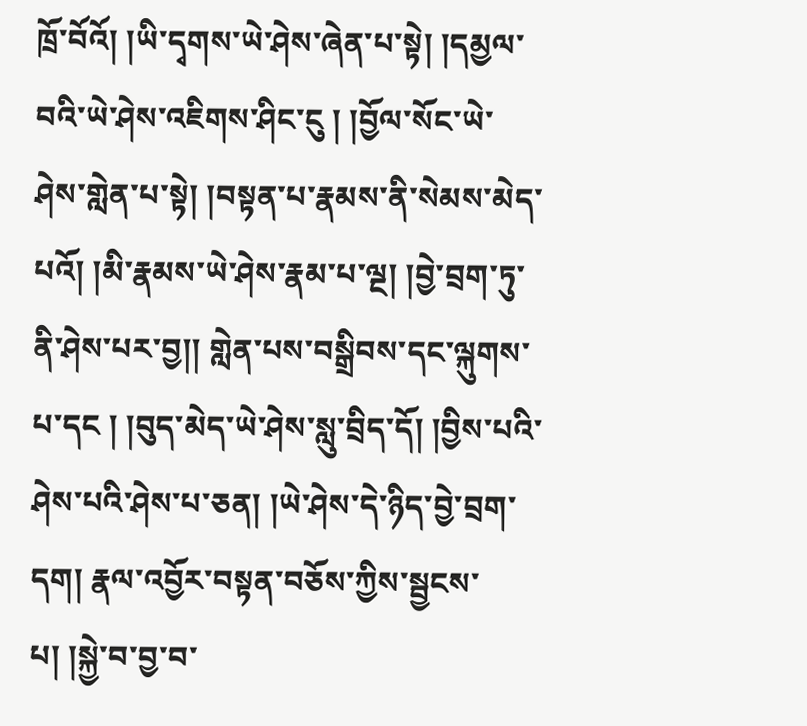ཁྲོ་བོའོ། །ཡི་དྭགས་ཡེ་ཤེས་ཞེན་པ་སྟེ། །དམྱལ་བའི་ཡེ་ཤེས་འཇིགས་ཤིང་ངུ ། །བྱོལ་སོང་ཡེ་ཤེས་གླེན་པ་སྟེ། །བསྟན་པ་རྣམས་ནི་སེམས་མེད་པའོ། །མི་རྣམས་ཡེ་ཤེས་རྣམ་པ་ལྔ། །བྱེ་བྲག་ཏུ་ནི་ཤེས་པར་བྱ།། གླེན་པས་བསྒྲིབས་དང་ལྐུགས་པ་དང ། །བུད་མེད་ཡེ་ཤེས་སླུ་བྲིད་དོ། །བྱིས་པའི་ཤེས་པའི་ཤེས་པ་ཅན། །ཡེ་ཤེས་དེ་ཉིད་བྱེ་བྲག་དག། རྣལ་འབྱོར་བསྟན་བཅོས་ཀྱིས་སྦྱངས་པ། །སྐྱེ་བ་བྱ་བ་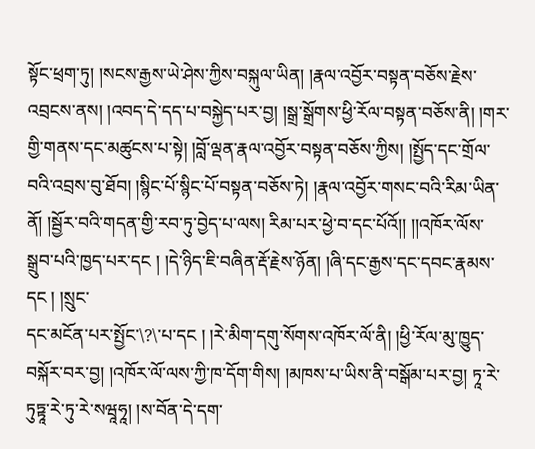སྟོང་ཕྲག་ཏུ། །སངས་རྒྱས་ཡེ་ཤེས་ཀྱིས་བསྐུལ་ཡིན། །རྣལ་འབྱོར་བསྟན་བཅོས་རྗེས་འབྲངས་ནས། །འབད་དེ་དད་པ་བསྐྱེད་པར་བྱ། །སྒྲ་སྒྲོགས་ཕྱི་རོལ་བསྟན་བཅོས་ནི། །གར་གྱི་གནས་དང་མཚུངས་པ་སྟེ། །བློ་ལྡན་རྣལ་འབྱོར་བསྟན་བཅོས་ཀྱིས། །སྤྱོད་དང་གྲོལ་བའི་འབྲས་བུ་ཐོབ། །སྙིང་པོ་སྙིང་པོ་བསྟན་བཅོས་ཏེ། །རྣལ་འབྱོར་གསང་བའི་རིམ་ཡིན་ནོ། །སྦྱོར་བའི་གདན་གྱི་རབ་ཏུ་བྱེད་པ་ལས། རིམ་པར་ཕྱེ་བ་དང་པོའོ།། །།འཁོར་ལོས་སྒྲུབ་པའི་ཁྱད་པར་དང ། །དེ་ཉིད་ཇི་བཞིན་རྡོ་རྗེས་ཉོན། །ཞི་དང་རྒྱས་དང་དབང་རྣམས་དང ། །སྲུང་
དང་མངོན་པར་སྤྱོང་\?\་པ་དང ། །རེ་མིག་དགུ་སོགས་འཁོར་ལོ་ནི། །ཕྱི་རོལ་མུ་ཁྱུད་བསྐོར་བར་བྱ། །འཁོར་ལོ་ལས་ཀྱི་ཁ་དོག་གིས། །མཁས་པ་ཡིས་ནི་བསྒོམ་པར་བྱ། ཏཱ་རེ་ཏུཏྟཱ་རེ་ཏུ་རེ་སཝཱཧཱ། །ས་བོན་དེ་དག་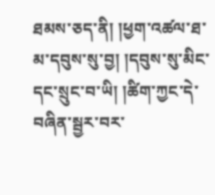ཐམས་ཅད་ནི། །ཕྱག་འཚལ་ཐ་མ་དབུས་སུ་བྱ། །དབུས་སུ་མིང་དང་སྲུང་བ་ཡི། །ཚིག་ཀྱང་དེ་བཞིན་སྦྱར་བར་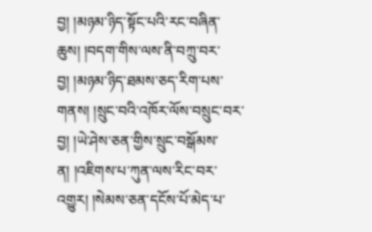བྱ། །མཉམ་ཉིད་སྟོང་པའི་རང་བཞིན་ཆུས། །བདག་གིས་ལས་ནི་བཀྲུ་བར་བྱ། །མཉམ་ཉིད་ཐམས་ཅད་རིག་པས་གནས། །སྲུང་བའི་འཁོར་ལོས་བསྲུང་བར་བྱ། །ཡེ་ཤེས་ཅན་གྱིས་སྲུང་བསྒོམས་ན། །འཇིགས་པ་ཀུན་ལས་རིང་བར་འགྱུར། །སེམས་ཅན་དངོས་པོ་མེད་པ་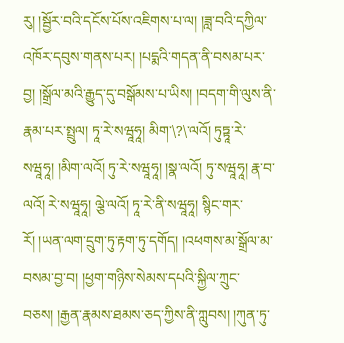རུ། །སྦྱོར་བའི་དངོས་པོས་འཇིགས་པ་ལ། །ཟླ་བའི་དཀྱིལ་འཁོར་དབུས་གནས་པར། །པདྨའི་གདན་ནི་བསམ་པར་བྱ། །སྒྲོལ་མའི་རྒྱུད་དུ་བསྒོམས་པ་ཡིས། །བདག་གི་ལུས་ནི་རྣམ་པར་སྤྲུལ། ཏཱ་རེ་སཝཱཧཱ། མིག་\?\་ལའོ། ཏུཏྟཱ་རེ་སཝཱཧཱ། །མིག་ལའོ། ཏུ་རེ་སཝཱཧཱ། །སྣ་ལའོ། ཏུ་སཝཱཧཱ། རྣ་བ་ལའོ། རེ་སཝཱཧཱ། ལྕེ་ལའོ། ཏཱ་རེ་ནི་སཝཱཧཱ། སྙིང་གར་རོ། །ཡན་ལག་དྲུག་ཏུ་རྟག་ཏུ་དགོད། །འཕགས་མ་སྒྲོལ་མ་བསམ་བྱ་བ། །ཕྱག་གཉིས་སེམས་དཔའི་སྐྱིལ་ཀྲུང་བཅས། །རྒྱན་རྣམས་ཐམས་ཅད་ཀྱིས་ནི་ཀླུབས། །ཀུན་ཏུ་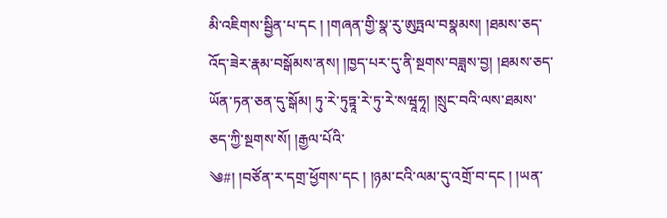མི་འཇིགས་སྦྱིན་པ་དང ། །གཞན་གྱི་སྣ་རུ་ཨུཏྤལ་བསྣམས། །ཐམས་ཅད་འོད་ཟེར་རྣམ་བསྒོམས་ནས། །ཁྱད་པར་དུ་ནི་སྔགས་བཟླས་བྱ། །ཐམས་ཅད་ཡོན་ཏན་ཅན་དུ་སྒོམ། ཏུ་རེ་ཏུཏྟཱ་རེ་ཏུ་རེ་སཝཱཧཱ། །སྲུང་བའི་ལས་ཐམས་ཅད་ཀྱི་སྔགས་སོ། །རྒྱལ་པོའི་
༄#། །བཙོན་ར་དགྲ་ཕྱོགས་དང ། །ཉམ་ངའི་ལམ་དུ་འགྲོ་བ་དང ། །ཡན་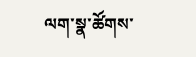ལག་སྣ་ཚོགས་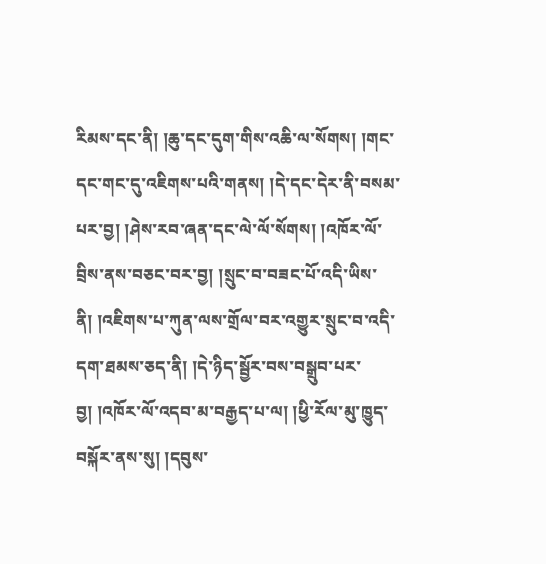རིམས་དང་ནི། །ཆུ་དང་དུག་གིས་འཆི་ལ་སོགས། །གང་དང་གང་དུ་འཇིགས་པའི་གནས། །དེ་དང་དེར་ནི་བསམ་པར་བྱ། །ཤེས་རབ་ཞན་དང་ལེ་ལོ་སོགས། །འཁོར་ལོ་བྲིས་ནས་བཅང་བར་བྱ། །སྲུང་བ་བཟང་པོ་འདི་ཡིས་ནི། །འཇིགས་པ་ཀུན་ལས་གྲོལ་བར་འགྱུར་སྲུང་བ་འདི་དག་ཐམས་ཅད་ནི། །དེ་ཉིད་སྦྱོར་བས་བསྒྲུབ་པར་བྱ། །འཁོར་ལོ་འདབ་མ་བརྒྱད་པ་ལ། །ཕྱི་རོལ་མུ་ཁྱུད་བསྐོར་ནས་སུ། །དབུས་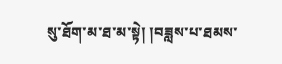སུ་ཐོག་མ་ཐ་མ་སྟེ། །བཟླས་པ་ཐམས་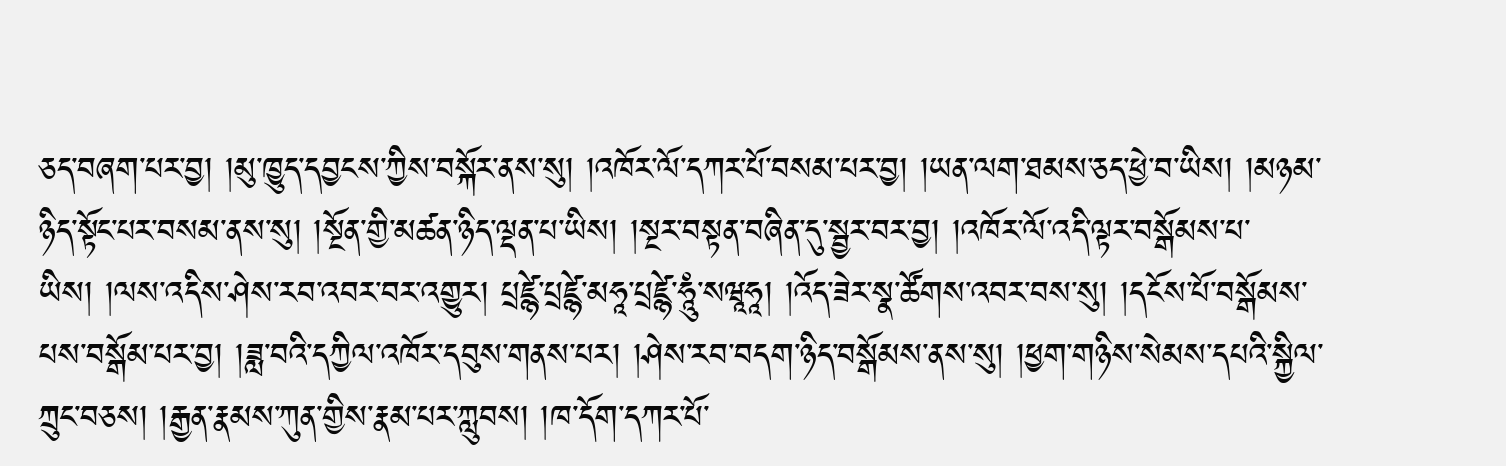ཅད་བཞག་པར་བྱ། །མུ་ཁྱུད་དབྱངས་ཀྱིས་བསྐོར་ནས་སུ། །འཁོར་ལོ་དཀར་པོ་བསམ་པར་བྱ། །ཡན་ལག་ཐམས་ཅད་ཕྱེ་བ་ཡིས། །མཉམ་ཉིད་སྟོང་པར་བསམ་ནས་སུ། །སྔོན་གྱི་མཚན་ཉིད་ལྡན་པ་ཡིས། །སྔར་བསྟན་བཞིན་དུ་སྦྱར་བར་བྱ། །འཁོར་ལོ་འདི་ལྟར་བསྒོམས་པ་ཡིས། །ལས་འདིས་ཤེས་རབ་འབར་བར་འགྱུར། པྲཛྙེ་པྲཛྙེ་མཧཱ་པྲཛྙེ་ཧཱུཾ་སཝཱཧཱ། །འོད་ཟེར་སྣ་ཚོགས་འབར་བས་སུ། །དངོས་པོ་བསྒོམས་པས་བསྒོམ་པར་བྱ། །ཟླ་བའི་དཀྱིལ་འཁོར་དབུས་གནས་པར། །ཤེས་རབ་བདག་ཉིད་བསྒོམས་ནས་སུ། །ཕྱག་གཉིས་སེམས་དཔའི་སྐྱིལ་ཀྲུང་བཅས། །རྒྱན་རྣམས་ཀུན་གྱིས་རྣམ་པར་ཀླུབས། །ཁ་དོག་དཀར་པོ་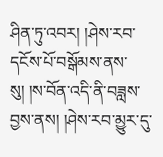ཤིན་ཏུ་འབར། །ཤེས་རབ་དངོས་པོ་བསྒོམས་ནས་སུ། །ས་བོན་འདི་ནི་བཟླས་བྱས་ནས། །ཤེས་རབ་མྱུར་དུ་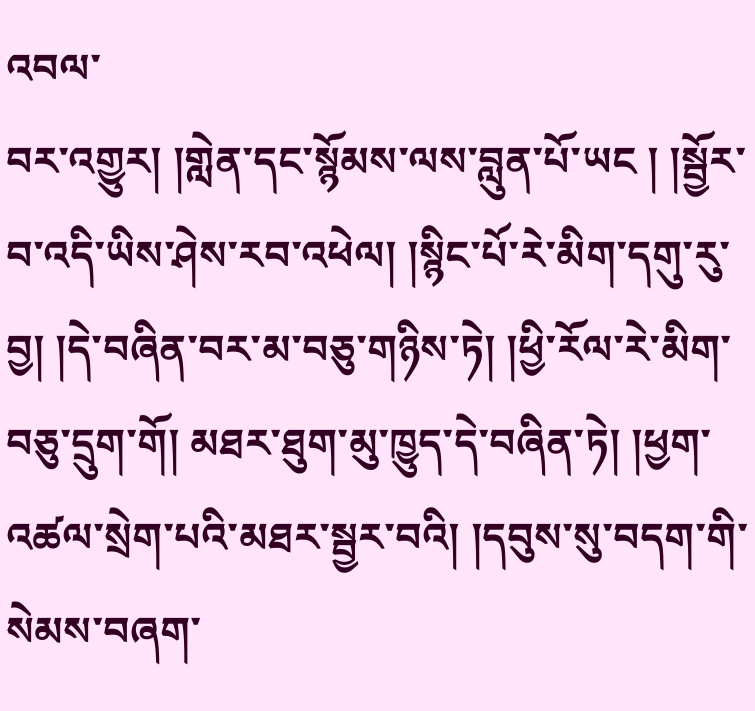འབལ་
བར་འགྱུར། །གླེན་དང་སྙོམས་ལས་བླུན་པོ་ཡང ། །སྦྱོར་བ་འདི་ཡིས་ཤེས་རབ་འཕེལ། །སྙིང་པོ་རེ་མིག་དགུ་རུ་བྱ། །དེ་བཞིན་བར་མ་བཅུ་གཉིས་ཏེ། །ཕྱི་རོལ་རེ་མིག་བཅུ་དྲུག་གོ། མཐར་ཐུག་མུ་ཁྱུད་དེ་བཞིན་ཏེ། །ཕྱག་འཚལ་སྲེག་པའི་མཐར་སྦྱར་བའི། །དབུས་སུ་བདག་གི་སེམས་བཞག་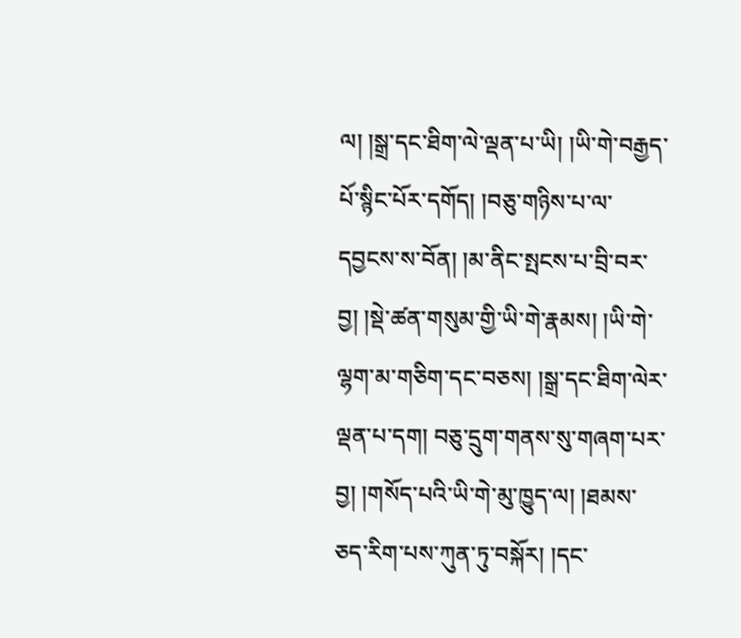ལ། །སྒྲ་དང་ཐིག་ལེ་ལྡན་པ་ཡི། །ཡི་གེ་བརྒྱད་པོ་སྙིང་པོར་དགོད། །བཅུ་གཉིས་པ་ལ་དབྱངས་ས་བོན། །མ་ནིང་སྤངས་པ་བྲི་བར་བྱ། །སྡེ་ཚན་གསུམ་གྱི་ཡི་གེ་རྣམས། །ཡི་གེ་ལྷག་མ་གཅིག་དང་བཅས། །སྒྲ་དང་ཐིག་ལེར་ལྡན་པ་དག། བཅུ་དྲུག་གནས་སུ་གཞག་པར་བྱ། །གསོད་པའི་ཡི་གེ་མུ་ཁྱུད་ལ། །ཐམས་ཅད་རིག་པས་ཀུན་ཏུ་བསྐོར། །དང་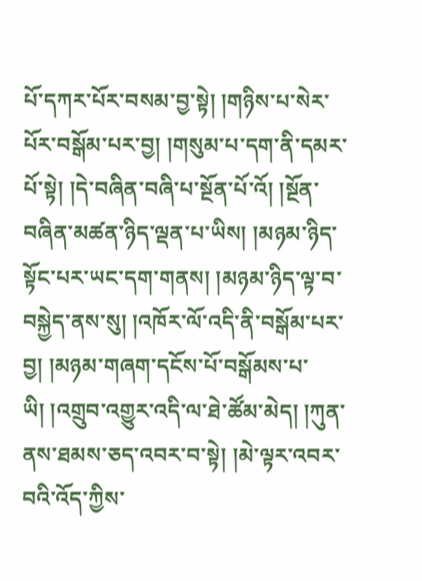པོ་དཀར་པོར་བསམ་བྱ་སྟེ། །གཉིས་པ་སེར་པོར་བསྒོམ་པར་བྱ། །གསུམ་པ་དག་ནི་དམར་པོ་སྟེ། །དེ་བཞིན་བཞི་པ་སྔོན་པོ་འོ། །སྔོན་བཞིན་མཚན་ཉིད་ལྡན་པ་ཡིས། །མཉམ་ཉིད་སྟོང་པར་ཡང་དག་གནས། །མཉམ་ཉིད་ལྟ་བ་བསྐྱེད་ནས་སུ། །འཁོར་ལོ་འདི་ནི་བསྒོམ་པར་བྱ། །མཉམ་གཞག་དངོས་པོ་བསྒོམས་པ་ཡི། །འགྲུབ་འགྱུར་འདི་ལ་ཐེ་ཚོམ་མེད། །ཀུན་ནས་ཐམས་ཅད་འབར་བ་སྟེ། །མེ་ལྟར་འབར་བའི་འོད་ཀྱིས་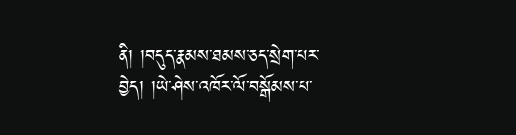ནི། །བདུད་རྣམས་ཐམས་ཅད་སྲེག་པར་བྱེད། །ཡེ་ཤེས་འཁོར་ལོ་བསྒོམས་པ་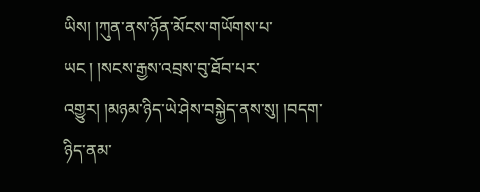ཡིས། །ཀུན་ནས་ཉོན་མོངས་གཡོགས་པ་ཡང ། །སངས་རྒྱས་འབྲས་བུ་ཐོབ་པར་འགྱུར། །མཉམ་ཉིད་ཡེ་ཤེས་བསྐྱེད་ནས་སུ། །བདག་ཉིད་ནམ་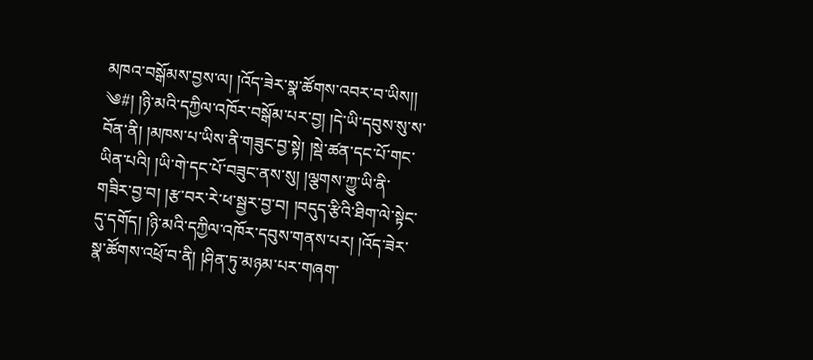མཁའ་བསྒོམས་བྱས་ལ། །འོད་ཟེར་སྣ་ཚོགས་འབར་བ་ཡིས།།
༄#། །ཉི་མའི་དཀྱིལ་འཁོར་བསྒོམ་པར་བྱ། །དེ་ཡི་དབུས་སུ་ས་བོན་ནི། །མཁས་པ་ཡིས་ནི་གཟུང་བྱ་སྟེ། །སྡེ་ཚན་དང་པོ་གང་ཡིན་པའི། །ཡི་གེ་དང་པོ་བཟུང་ནས་སུ། །ལྕགས་ཀྱུ་ཡི་ནི་གཟིར་བྱ་བ། །རྩ་བར་རེ་ཕ་སྦྱར་བྱ་བ། །བདུད་རྩིའི་ཐིག་ལེ་སྟེང་དུ་དགོད། །ཉི་མའི་དཀྱིལ་འཁོར་དབུས་གནས་པར། །འོད་ཟེར་སྣ་ཚོགས་འཕྲོ་བ་ནི། །ཤིན་ཏུ་མཉམ་པར་གཞག་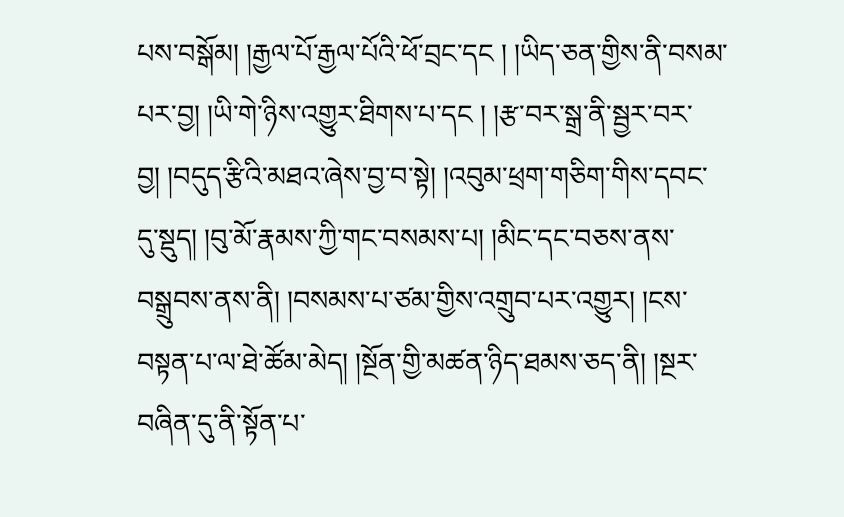པས་བསྒོམ། །རྒྱལ་པོ་རྒྱལ་པོའི་ཕོ་བྲང་དང ། །ཡིད་ཅན་གྱིས་ནི་བསམ་པར་བྱ། །ཡི་གེ་ཉིས་འགྱུར་ཐིགས་པ་དང ། །རྩ་བར་སྒྲ་ནི་སྦྱར་བར་བྱ། །བདུད་རྩིའི་མཐའ་ཞེས་བྱ་བ་སྟེ། །འབུམ་ཕྲག་གཅིག་གིས་དབང་དུ་སྡུད། །བུ་མོ་རྣམས་ཀྱི་གང་བསམས་པ། །མིང་དང་བཅས་ནས་བསྒྲུབས་ནས་ནི། །བསམས་པ་ཙམ་གྱིས་འགྲུབ་པར་འགྱུར། །ངས་བསྟན་པ་ལ་ཐེ་ཚོམ་མེད། །སྔོན་གྱི་མཚན་ཉིད་ཐམས་ཅད་ནི། །སྔར་བཞིན་དུ་ནི་སྟོན་པ་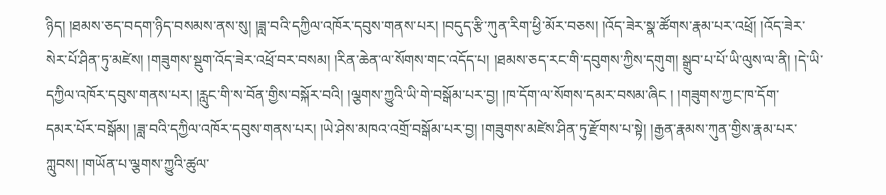ཉིད། །ཐམས་ཅད་བདག་ཉིད་བསམས་ནས་སུ། །ཟླ་བའི་དཀྱིལ་འཁོར་དབུས་གནས་པར། །བདུད་རྩི་ཀུན་རིག་ཕྱི་མོར་བཅས། །འོད་ཟེར་སྣ་ཚོགས་རྣམ་པར་འཕྲོ། །འོད་ཟེར་སེར་པོ་ཤིན་ཏུ་མཛེས། །གཟུགས་སྡུག་འོད་ཟེར་འཕྲོ་བར་བསམ། །རིན་ཆེན་ལ་སོགས་གང་འདོད་པ། །ཐམས་ཅད་རང་གི་དབུགས་ཀྱིས་དགུག། སྒྲུབ་པ་པོ་ཡི་ལུས་ལ་ནི། །དེ་ཡི་དཀྱིལ་འཁོར་དབུས་གནས་པར། །རླུང་གི་ས་བོན་གྱིས་བསྐོར་བའི། །ལྕགས་ཀྱུའི་ཡི་གེ་བསྒོམ་པར་བྱ། །ཁ་དོག་ལ་སོགས་དམར་བསམ་ཞིང ། །གཟུགས་ཀྱང་ཁ་དོག་
དམར་པོར་བསྒོམ། །ཟླ་བའི་དཀྱིལ་འཁོར་དབུས་གནས་པར། །ཡེ་ཤེས་མཁའ་འགྲོ་བསྒོམ་པར་བྱ། །གཟུགས་མཛེས་ཤིན་ཏུ་རྫོགས་པ་སྟེ། །རྒྱན་རྣམས་ཀུན་གྱིས་རྣམ་པར་ཀླུབས། །གཡོན་པ་ལྕགས་ཀྱུའི་ཚུལ་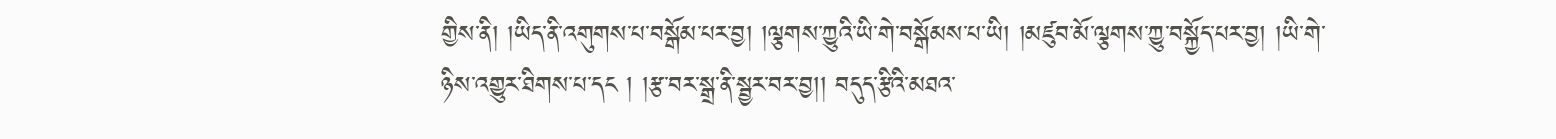གྱིས་ནི། །ཡིད་ནི་འགུགས་པ་བསྒོམ་པར་བྱ། །ལྕགས་ཀྱུའི་ཡི་གེ་བསྒོམས་པ་ཡི། །མཛུབ་མོ་ལྕགས་ཀྱུ་བསྐྱོད་པར་བྱ། །ཡི་གེ་ཉིས་འགྱུར་ཐིགས་པ་དང ། །རྩ་བར་སྒྲ་ནི་སྦྱར་བར་བྱ།། བདུད་རྩིའི་མཐའ་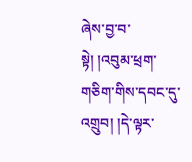ཞེས་བྱ་བ་སྟེ། །འབུམ་ཕྲག་གཅིག་གིས་དབང་དུ་འགྲུབ། །དེ་ལྟར་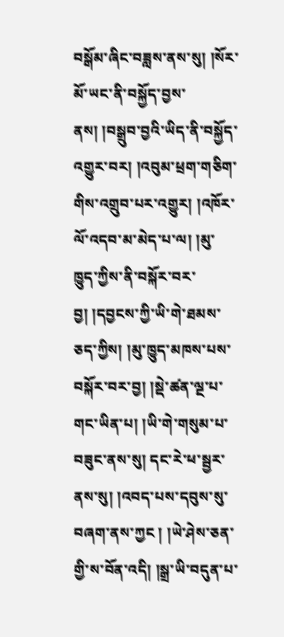བསྒོམ་ཞིང་བཟླས་ནས་སུ། །སོར་མོ་ཡང་ནི་བསྐྱོད་བྱས་ནས། །བསྒྲུབ་བྱའི་ཡིད་ནི་བསྐྱོད་འགྱུར་བར། །འབུམ་ཕྲག་གཅིག་གིས་འགྲུབ་པར་འགྱུར། །འཁོར་ལོ་འདབ་མ་མེད་པ་ལ། །མུ་ཁྱུད་ཀྱིས་ནི་བསྐོར་བར་བྱ། །དབྱངས་ཀྱི་ཡི་གེ་ཐམས་ཅད་ཀྱིས། །མུ་ཁྱུད་མཁས་པས་བསྐོར་བར་བྱ། །སྡེ་ཚན་ལྔ་པ་གང་ཡིན་པ། །ཡི་གེ་གསུམ་པ་བཟུང་ནས་སུ། དང་རེ་ཕ་སྦྱར་ནས་སུ། །འབད་པས་དབུས་སུ་བཞག་ནས་ཀྱང ། །ཡེ་ཤེས་ཅན་གྱི་ས་བོན་འདི། །སྒྲ་ཡི་བདུན་པ་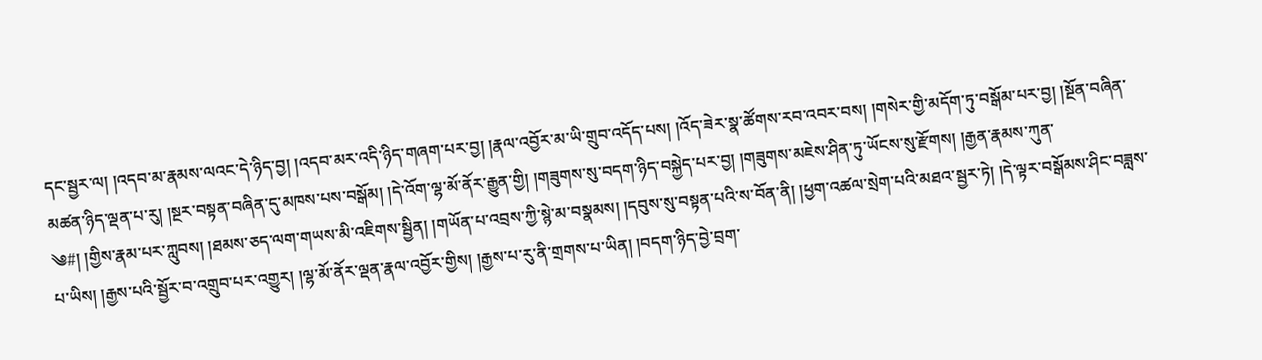དང་སྦྱར་ལ། །འདབ་མ་རྣམས་ལའང་དེ་ཉིད་བྱ། །འདབ་མར་འདི་ཉིད་གཞག་པར་བྱ། །རྣལ་འབྱོར་མ་ཡི་གྲུབ་འདོད་པས། །འོད་ཟེར་སྣ་ཚོགས་རབ་འབར་བས། །གསེར་གྱི་མདོག་ཏུ་བསྒོམ་པར་བྱ། །སྔོན་བཞིན་མཚན་ཉིད་ལྡན་པ་རུ། །སྔར་བསྟན་བཞིན་དུ་མཁས་པས་བསྒོམ། །དེ་འོག་ལྷ་མོ་ནོར་རྒྱུན་གྱི། །གཟུགས་སུ་བདག་ཉིད་བསྐྱེད་པར་བྱ། །གཟུགས་མཇེས་ཤིན་ཏུ་ཡོངས་སུ་རྫོགས། །རྒྱན་རྣམས་ཀུན་
༄#། །གྱིས་རྣམ་པར་ཀླུབས། །ཐམས་ཅད་ལག་གཡས་མི་འཇིགས་སྦྱིན། །གཡོན་པ་འབྲས་ཀྱི་སྙེ་མ་བསྣམས། །དབུས་སུ་བསྟན་པའི་ས་བོན་ནི། །ཕྱག་འཚལ་སྲེག་པའི་མཐའ་སྦྱར་ཏེ། །དེ་ལྟར་བསྒོམས་ཤིང་བཟླས་པ་ཡིས། །རྒྱས་པའི་སྦྱོར་བ་འགྲུབ་པར་འགྱུར། །ལྷ་མོ་ནོར་ལྡན་རྣལ་འབྱོར་གྱིས། །རྒྱས་པ་རུ་ནི་གྲགས་པ་ཡིན། །བདག་ཉིད་བྱེ་བྲག་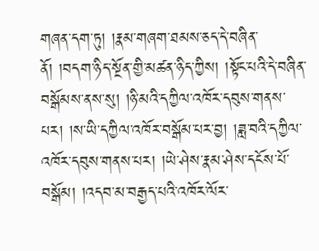གཞན་དག་ཏུ། །རྣམ་གཞག་ཐམས་ཅད་དེ་བཞིན་ནོ། །བདག་ཉིད་སྔོན་གྱི་མཚན་ཉིད་ཀྱིས། །སྟོང་པའི་དེ་བཞིན་བསྒོམས་ནས་སུ། །ཉི་མའི་དཀྱིལ་འཁོར་དབུས་གནས་པར། །ས་ཡི་དཀྱིལ་འཁོར་བསྒོམ་པར་བྱ། །ཟླ་བའི་དཀྱིལ་འཁོར་དབུས་གནས་པར། །ཡེ་ཤེས་རྣམ་ཤེས་དངོས་པོ་བསྒོམ། །འདབ་མ་བརྒྱད་པའི་འཁོར་ལོར་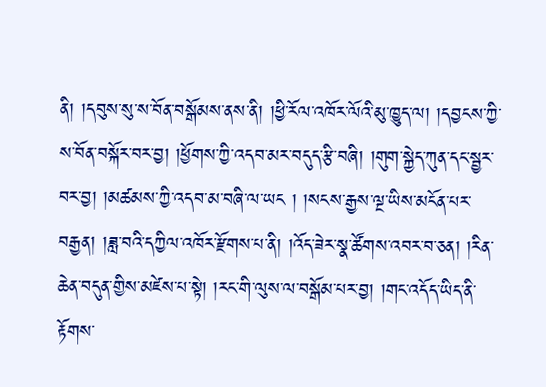ནི། །དབུས་སུ་ས་བོན་བསྒོམས་ནས་ནི། །ཕྱི་རོལ་འཁོར་ལོའི་མུ་ཁྱུད་ལ། །དབྱངས་ཀྱི་ས་བོན་བསྐོར་བར་བྱ། །ཕྱོགས་ཀྱི་འདབ་མར་བདུད་རྩི་བཞི། །གུག་སྐྱེད་ཀུན་དང་སྦྱར་བར་བྱ། །མཚམས་ཀྱི་འདབ་མ་བཞི་ལ་ཡང ། །སངས་རྒྱས་ལྔ་ཡིས་མངོན་པར་བརྒྱན། །ཟླ་བའི་དཀྱིལ་འཁོར་རྫོགས་པ་ནི། །འོད་ཟེར་སྣ་ཚོགས་འབར་བ་ཅན། །རིན་ཆེན་བདུན་གྱིས་མཛེས་པ་སྟེ། །རང་གི་ལུས་ལ་བསྒོམ་པར་བྱ། །གང་འདོད་ཡིད་ནི་རྟོགས་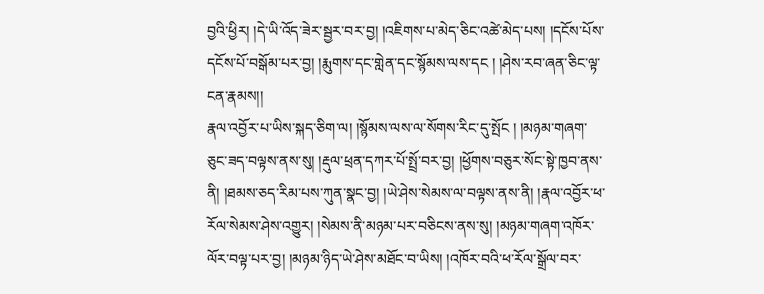བྱའི་ཕྱིར། །དེ་ཡི་འོད་ཟེར་སྦྱར་བར་བྱ། །འཇིགས་པ་མེད་ཅིང་འཚེ་མེད་པས། །དངོས་པོས་དངོས་པོ་བསྒོམ་པར་བྱ། །རྨུགས་དང་གླེན་དང་སྙོམས་ལས་དང ། །ཤེས་རབ་ཞན་ཅིང་ལྟ་ངན་རྣམས།།
རྣལ་འབྱོར་པ་ཡིས་སྐད་ཅིག་ལ། །སྙོམས་ལས་ལ་སོགས་རིང་དུ་སྤོང ། །མཉམ་གཞག་ཅུང་ཟད་བལྟས་ནས་སུ། །རྡུལ་ཕྲན་དཀར་པོ་སྤྲོ་བར་བྱ། །ཕྱོགས་བཅུར་སོང་སྟེ་ཁྱབ་ནས་ནི། །ཐམས་ཅད་རིམ་པས་ཀུན་སྣང་བྱ། །ཡེ་ཤེས་སེམས་ལ་བལྟས་ནས་ནི། །རྣལ་འབྱོར་ཕ་རོལ་སེམས་ཤེས་འགྱུར། །སེམས་ནི་མཉམ་པར་བཅིངས་ནས་སུ། །མཉམ་གཞག་འཁོར་ལོར་བལྟ་པར་བྱ། །མཉམ་ཉིད་ཡེ་ཤེས་མཐོང་བ་ཡིས། །འཁོར་བའི་ཕ་རོལ་སྒྲོལ་བར་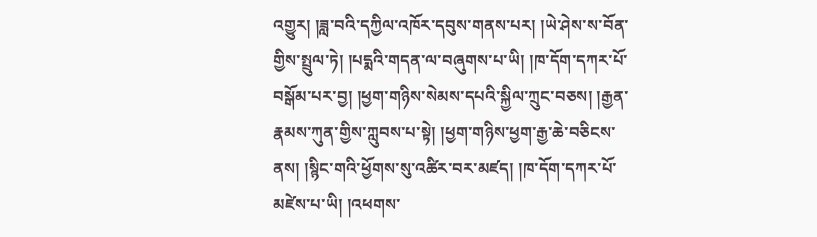འགྱུར། །ཟླ་བའི་དཀྱིལ་འཁོར་དབུས་གནས་པར། །ཡེ་ཤེས་ས་བོན་གྱིས་སྤྲུལ་ཏེ། །པདྨའི་གདན་ལ་བཞུགས་པ་ཡི། །ཁ་དོག་དཀར་པོ་བསྒོམ་པར་བྱ། །ཕྱག་གཉིས་སེམས་དཔའི་སྐྱིལ་ཀྲུང་བཅས། །རྒྱན་རྣམས་ཀུན་གྱིས་ཀླུབས་པ་སྟེ། །ཕྱག་གཉིས་ཕྱག་རྒྱ་ཆེ་བཅིངས་ནས། །སྙིང་གའི་ཕྱོགས་སུ་འཚིར་བར་མཛད། །ཁ་དོག་དཀར་པོ་མཛེས་པ་ཡི། །འཕགས་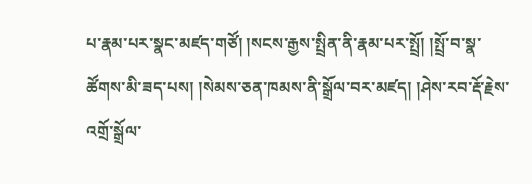པ་རྣམ་པར་སྣང་མཛད་གཙོ། །སངས་རྒྱས་སྤྲིན་ནི་རྣམ་པར་སྤྲོ། །སྤྲོ་བ་སྣ་ཚོགས་མི་ཟད་པས། །སེམས་ཅན་ཁམས་ནི་སྒྲོལ་བར་མཛད། །ཤེས་རབ་རྡོ་རྗེས་འགྲོ་སྒྲོལ་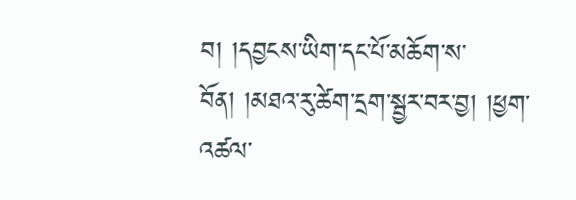བ། །དབྱངས་ཡིག་དང་པོ་མཆོག་ས་བོན། །མཐའ་རུ་ཚེག་དྲག་སྦྱར་བར་བྱ། །ཕྱག་འཚལ་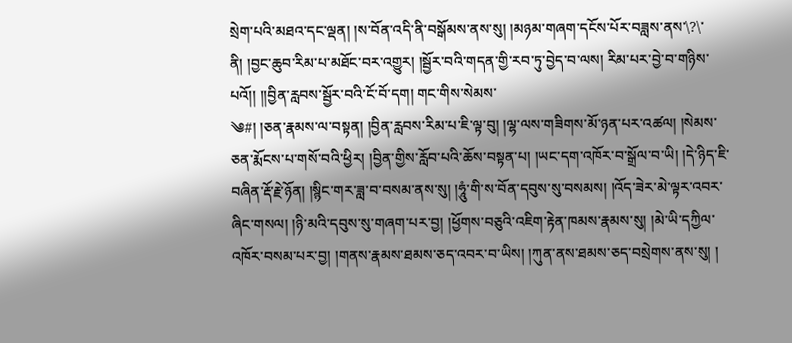སྲེག་པའི་མཐའ་དང་ལྡན། །ས་བོན་འདི་ནི་བསྒོམས་ནས་སུ། །མཉམ་གཞག་དངོས་པོར་བཟླས་ནས་\?\་ནི། །བྱང་ཆུབ་རིམ་པ་མཐོང་བར་འགྱུར། །སྦྱོར་བའི་གདན་གྱི་རབ་ཏུ་བྱེད་བ་ལས། རིམ་པར་བྱེ་བ་གཉིས་པའོ།། །།བྱིན་རླབས་སྦྱོར་བའི་ངོ་བོ་དག། གང་གིས་སེམས་
༄#། །ཅན་རྣམས་ལ་བསྟན། །བྱིན་རླབས་རིམ་པ་ཇི་ལྟ་བུ། །ལྷ་ལས་གཟིགས་མོ་ཉན་པར་འཚལ། །སེམས་ཅན་རྨོངས་པ་གསོ་བའི་ཕྱིར། །བྱིན་གྱིས་རློབ་པའི་ཆོས་བསྟན་པ། །ཡང་དག་འཁོར་བ་སྒྲོལ་བ་ཡི། །དེ་ཉིད་ཇི་བཞིན་རྡོ་རྗེ་ཉོན། །སྙིང་གར་ཟླ་བ་བསམ་ནས་སུ། །ཧཱུཾ་གི་ས་བོན་དབུས་སུ་བསམས། །འོད་ཟེར་མེ་ལྟར་འབར་ཞིང་གསལ། །ཉི་མའི་དབུས་སུ་གཞག་པར་བྱ། །ཕྱོགས་བཅུའི་འཇིག་རྟེན་ཁམས་རྣམས་སུ། །མེ་ཡི་དཀྱིལ་འཁོར་བསམ་པར་བྱ། །གནས་རྣམས་ཐམས་ཅད་འབར་བ་ཡིས། །ཀུན་ནས་ཐམས་ཅད་བསྲེགས་ནས་སུ། །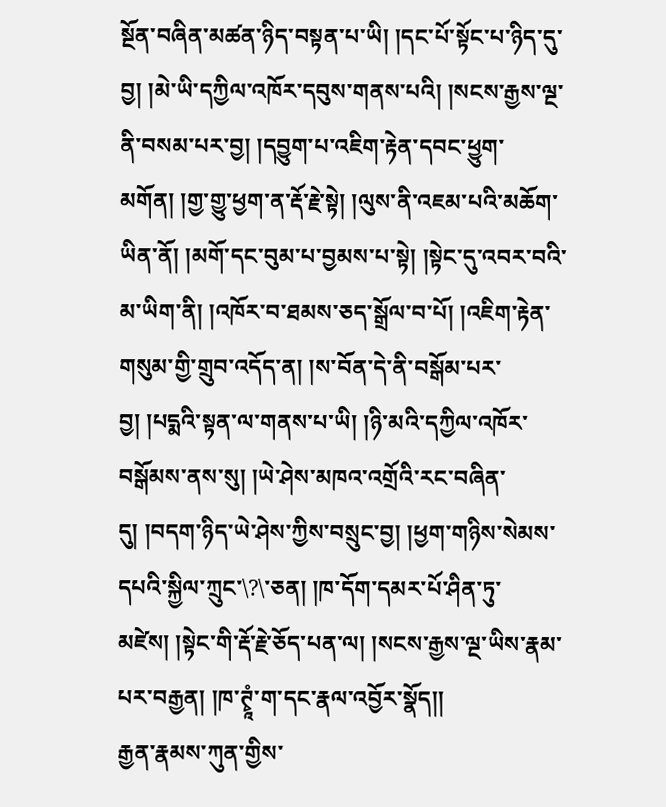སྔོན་བཞིན་མཚན་ཉིད་བསྟན་པ་ཡི། །དང་པོ་སྟོང་པ་ཉིད་དུ་བྱ། །མེ་ཡི་དཀྱིལ་འཁོར་དབུས་གནས་པའི། །སངས་རྒྱས་ལྔ་ནི་བསམ་པར་བྱ། །དབྱུག་པ་འཇིག་རྟེན་དབང་ཕྱུག་མགོན། །གྱ་གྱུ་ཕྱག་ན་རྡོ་རྗེ་སྟེ། །ལུས་ནི་འཇམ་པའི་མཆོག་ཡིན་ནོ། །མགོ་དང་བུམ་པ་བྱམས་པ་སྟེ། །སྟེང་དུ་འབར་བའི་མ་ཡིག་ནི། །འཁོར་བ་ཐམས་ཅད་སྒྲོལ་བ་པོ། །འཇིག་རྟེན་གསུམ་གྱི་གྲུབ་འདོད་ན། །ས་བོན་དེ་ནི་བསྒོམ་པར་བྱ། །པདྨའི་སྟན་ལ་གནས་པ་ཡི། །ཉི་མའི་དཀྱིལ་འཁོར་བསྒོམས་ནས་སུ། །ཡེ་ཤེས་མཁའ་འགྲོའི་རང་བཞིན་དུ། །བདག་ཉིད་ཡེ་ཤེས་ཀྱིས་བསྲུང་བྱ། །ཕྱག་གཉིས་སེམས་དཔའི་སྐྱིལ་ཀྲུང་\?\་ཅན། །ཁ་དོག་དམར་པོ་ཤིན་ཏུ་མཛེས། །སྟེང་གི་རྡོ་རྗེ་ཅོད་པན་ལ། །སངས་རྒྱས་ལྔ་ཡིས་རྣམ་པར་བརྒྱན། །ཁ་ཊྭཱཾ་ག་དང་རྣལ་འབྱོར་སྣོད།།
རྒྱན་རྣམས་ཀུན་གྱིས་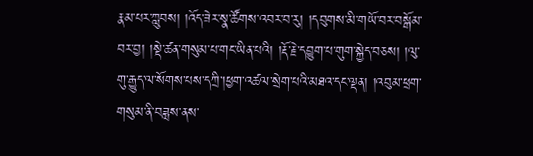རྣམ་པར་ཀླུབས། །འོད་ཟེར་སྣ་ཚོགས་འབར་བ་རུ། །དབུགས་མི་གཡོ་བར་བསྒོམ་བར་བྱ། །སྡེ་ཚན་གསུམ་པ་གང་ཡིན་པའི། །རྡོ་རྗེ་དབྱུག་པ་གུག་སྐྱེད་བཅས། །ལུ་གུ་རྒྱུད་ལ་སོགས་པས་དཀྲི་།ཕྱག་འཚལ་སྲེག་པའི་མཐའ་དང་ལྡན། །འབུམ་ཕྲག་གསུམ་ནི་བཟླས་ནས་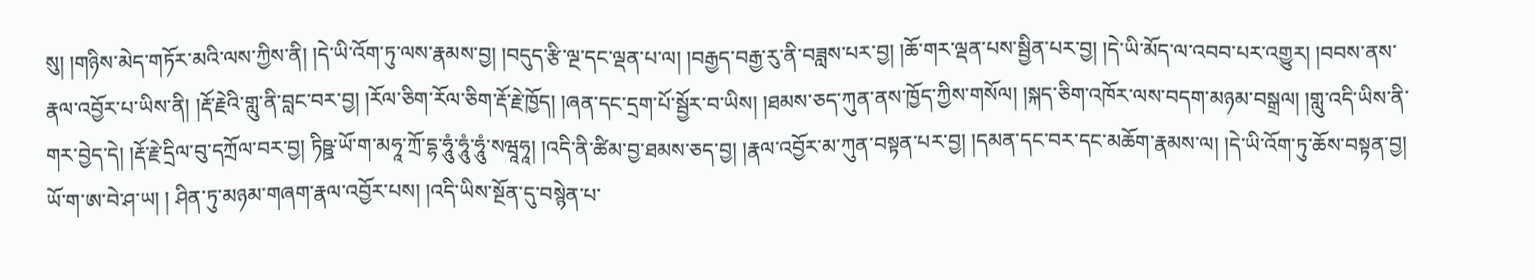སུ། །གཉིས་མེད་གཏོར་མའི་ལས་ཀྱིས་ནི། །དེ་ཡི་འོག་ཏུ་ལས་རྣམས་བྱ། །བདུད་རྩི་ལྔ་དང་ལྡན་པ་ལ། །བརྒྱད་བརྒྱ་རུ་ནི་བཟླས་པར་བྱ། །ཆོ་གར་ལྡན་པས་སྦྱིན་པར་བྱ། །དེ་ཡི་མོད་ལ་འབབ་པར་འགྱུར། །བབས་ནས་རྣལ་འབྱོར་པ་ཡིས་ནི། །རྡོ་རྗེའི་གླུ་ནི་བླང་བར་བྱ། །རོལ་ཅིག་རོལ་ཅིག་རྡོ་རྗེ་ཁྱོད། །ཞན་དང་དྲག་པོ་སྦྱོར་བ་ཡིས། །ཐམས་ཅད་ཀུན་ནས་ཁྱོད་ཀྱིས་གསོལ། །སྐད་ཅིག་འཁོར་ལས་བདག་མཉམ་བསྒྲལ། །གླུ་འདི་ཡིས་ནི་གར་བྱེད་དེ། །རྡོ་རྗེ་དྲིལ་བུ་དཀྲོལ་བར་བྱ། ཏིཥྛ་ཡོ་ག་མཧཱ་ཀྲོ་དྷ་ཧཱུཾ་ཧཱུཾ་ཧཱུཾ་སཝཱཧཱ། །འདི་ནི་ཚིམ་བྱ་ཐམས་ཅད་བྱ། །རྣལ་འབྱོར་མ་ཀུན་བསྟན་པར་བྱ། །དམན་དང་བར་དང་མཆོག་རྣམས་ལ། །དེ་ཡི་འོག་ཏུ་ཆོས་བསྟན་བྱ། ཡོ་ག་ཨ་བེ་ཤ་ཡ། ། ཤིན་ཏུ་མཉམ་གཞག་རྣལ་འབྱོར་པས། །འདི་ཡིས་སྔོན་དུ་བསྙེན་པ་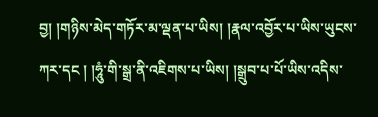བྱ། །གཉིས་མེད་གཏོར་མ་ལྡན་པ་ཡིས། །རྣལ་འབྱོར་པ་ཡིས་ཡུངས་ཀར་དང ། །ཧཱུཾ་གི་སྒྲ་ནི་འཇིགས་པ་ཡིས། །སྒྲུབ་པ་པོ་ཡིས་འདིས་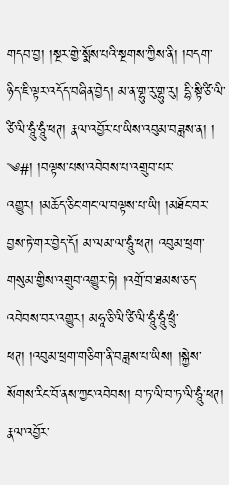གདབ་བྱ། །སྔར་གྱེ་སྨོས་པའི་སྔགས་ཀྱིས་ནི། །བདག་ཉིད་ཇི་ལྟར་འདོད་བཞིན་བྱེད། མ་ན་གྷུ་རུ་གྷུ་རུ། དྷི་སྟི་ཙི་ལི་ཙི་ལི་ཧཱུཾ་ཧཱུཾ་ཕཊ། རྣལ་འབྱོར་པ་ཡིས་འབུམ་བཟླས་ན། །
༄#། །བལྟས་པས་འབེབས་པ་འགྲུབ་པར་འགྱུར། །མཆོད་ཅིང་གང་ལ་བལྟས་པ་ཡི། །མཐོང་བར་བྱས་ཏེ་གར་བྱེད་དོ། མ་ལམ་ལ་ཧཱུཾ་ཕཊ། འབུམ་ཕྲག་གསུམ་གྱིས་འགྲུབ་འགྱུར་ཏེ། །འགྲོ་བ་ཐམས་ཅད་འབེབས་བར་འགྱུར། མཧཱ་ཅི་ལི་ཙི་ལི་ཧཱུཾ་ཧཱུཾ་ཕྲུཾ་ཕཊ། །འབུམ་ཕྲག་གཅིག་ནི་བཟླས་པ་ཡིས། །སྐྱེས་སོགས་རིང་བོ་ནས་ཀྱང་འབེབས། བ་ཏ་ལི་བ་ཏ་ལི་ཧཱུཾ་ཕཊ། རྣལ་འབྱོར་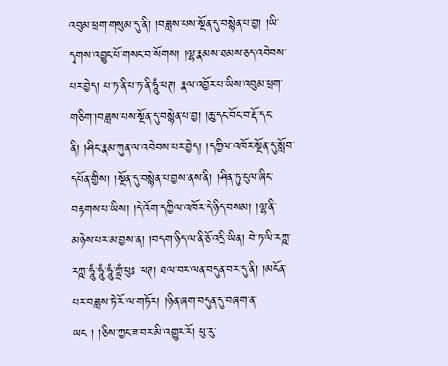འབུམ་ཕྲག་གསུམ་དུ་ནི། །བཟླས་པས་སྔོན་དུ་བསྙེན་པ་བྱ། །ཡི་དྭགས་འབྱུང་པོ་གསང་བ་སོགས། །ལྷ་རྣམས་ཐམས་ཅད་འབེབས་པར་བྱེད། པ་ཏ་ནི་པ་ཏ་ནི་ཧཱུཾ་ཕཊ། རྣལ་འབྱོར་པ་ཡིས་འབུམ་ཕྲག་གཅིག་།བཟླས་པས་སྔོན་དུ་བསྙེན་པ་བྱ། །ཆུ་དང་བོང་བ་རྡོ་དང་ནི། །ཤིང་རྣམ་ཀུན་ལ་འབེབས་པར་བྱེད། །དཀྱིལ་འཁོར་སྔོན་དུ་སློབ་དཔོན་གྱིས། །སྔོན་དུ་བསྙེན་པ་བྱས་ནས་ནི། །ཤིན་ཏུ་ངུལ་ཞིང་བརྟགས་པ་ཡིས། །དེ་འོག་དཀྱིལ་འཁོར་དེ་ཉིད་བསམ། །ལྷ་ནི་མཉེས་པར་མ་བྱས་ན། །བདག་ཉིད་ལ་ནི་ཅོ་འདྲི་ཡིན། བེ་ཏ་ལི་རཀྵ་རཀྵ་ཧཱུཾ་ཧཱུཾ་ཧཱུཾ་གྷྲཾ་ཕུཿ ་ཕཊ། ཐལ་བར་ལན་བདུན་བར་དུ་ནི། །མངོན་པར་བཟླས་ཏེ་རོ་ལ་གཏོར། །ཉིན་ཞག་བདུན་དུ་བཞག་ན་ཡང ། །ཅིས་ཀྱང་ཟ་བར་མི་འགྱུར་རོ། ཕུ་རུ་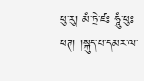ཕུ་རུ། མཾ་ཏྲེ་ཛཿ ཧཱུཾ་ཕུཿ ཕཊ། །སྐུད་པ་དམར་ལ་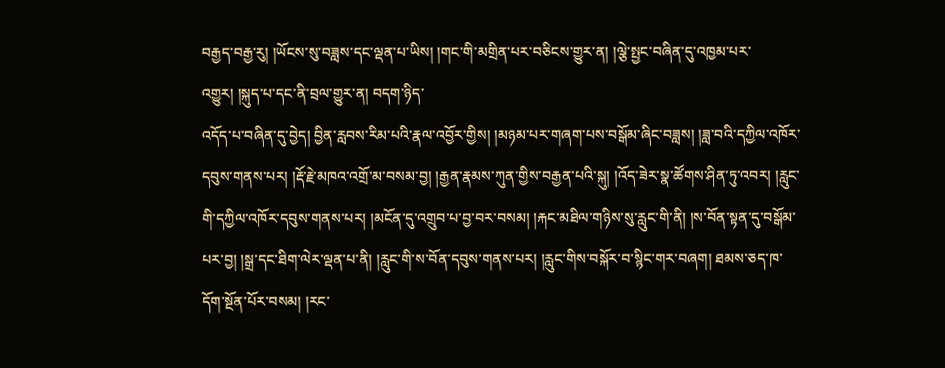བརྒྱད་བརྒྱ་རུ། །ཡོངས་སུ་བཟླས་དང་ལྡན་པ་ཡིས། །གང་གི་མགྲིན་པར་བཅིངས་གྱུར་ན། །ལྕེ་སྤྱང་བཞིན་དུ་འཁྱམ་པར་འགྱུར། །སྐུད་པ་དང་ནི་བྲལ་གྱུར་ན། བདག་ཉིད་
འདོད་པ་བཞིན་དུ་བྱེད། བྱིན་རླབས་རིམ་པའི་རྣལ་འབྱོར་གྱིས། །མཉམ་པར་གཞག་པས་བསྒོམ་ཞིང་བཟླས། །ཟླ་བའི་དཀྱིལ་འཁོར་དབུས་གནས་པར། །རྡོ་རྗེ་མཁའ་འགྲོ་མ་བསམ་བྱ། །རྒྱན་རྣམས་ཀུན་གྱིས་བརྒྱན་པའི་སྐུ། །འོད་ཟེར་སྣ་ཚོགས་ཤིན་ཏུ་འབར། །རླུང་གི་དཀྱིལ་འཁོར་དབུས་གནས་པར། །མངོན་དུ་འགྲུབ་པ་བྱ་བར་བསམ། །རྐང་མཐིལ་གཉིས་སུ་རླུང་གི་ནི། །ས་བོན་སྟན་དུ་བསྒོམ་པར་བྱ། །སྒྲ་དང་ཐིག་ལེར་ལྡན་པ་ནི། །རླུང་གི་ས་བོན་དབུས་གནས་པར། །རླུང་གིས་བསྐོར་བ་སྙིང་གར་བཞག། ཐམས་ཅད་ཁ་དོག་སྔོན་པོར་བསམ། །རང་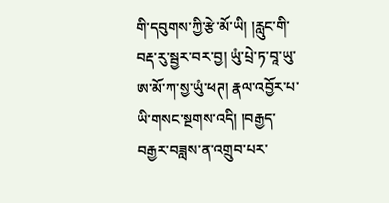གི་དབུགས་ཀྱི་རྩེ་མོ་ཡི། །རླུང་གི་བརྡ་རུ་སྦྱར་བར་བྱ། ཡུཾ་པྲེ་ཏ་བཱ་ཡུ་ཨ་མོ་ཀ་སྱ་ཡུཾ་ཕཊ། རྣལ་འབྱོར་པ་ཡི་གསང་སྔགས་འདི། །བརྒྱད་བརྒྱར་བཟླས་ན་འགྲུབ་པར་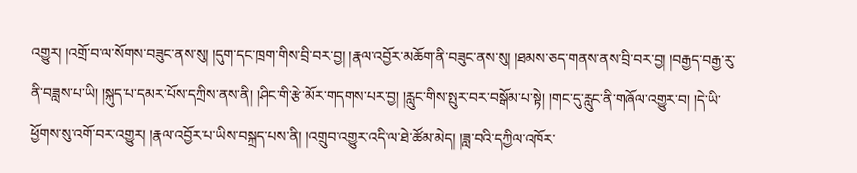འགྱུར། །འགྲོ་བ་ལ་སོགས་བཟུང་ནས་སུ། །དུག་དང་ཁྲག་གིས་བྲི་བར་བྱ། །རྣལ་འབྱོར་མཆོག་ནི་བཟུང་ནས་སུ། །ཐམས་ཅད་གནས་ནས་བྲི་བར་བྱ། །བརྒྱད་བརྒྱ་རུ་ནི་བཟླས་པ་ཡི། །སྐུད་པ་དམར་པོས་དཀྲིས་ནས་ནི། །ཤིང་གི་རྩེ་མོར་གདགས་པར་བྱ། །རླུང་གིས་སྤུར་བར་བསྒོམ་པ་སྟེ། །གང་དུ་རླུང་ནི་གཞོལ་འགྱུར་བ། །དེ་ཡི་ཕྱོགས་སུ་འགོ་བར་འགྱུར། །རྣལ་འབྱོར་པ་ཡིས་བསྐྲད་པས་ནི། །འགྲུབ་འགྱུར་འདི་ལ་ཐེ་ཚོམ་མེད། །ཟླ་བའི་དཀྱིལ་འཁོར་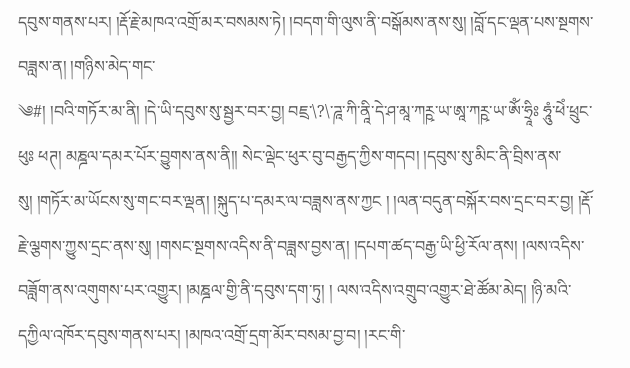དབུས་གནས་པར། །རྡོ་རྗེ་མཁའ་འགྲོ་མར་བསམས་ཏེ། །བདག་གི་ལུས་ནི་བསྒོམས་ནས་སུ། །བློ་དང་ལྡན་པས་སྔགས་བཟླས་ན། །གཉིས་མེད་གང་
༄#། །བའི་གཏོར་མ་ནི། །དེ་ཡི་དབུས་སུ་སྦྱར་བར་བྱ། བཇྲ་\?\་ཌཱ་ཀི་ནཱི་དེ་ཤ་མཱ་ཀཪྵ་ཡ་ཨཱ་ཀཪྵ་ཡ་ཨོཾ་ཧྲཱིཿ ཧཱུཾ་ཕེཾ་ཕྲུང་ཕུཿ ཕཊ། མཎྜལ་དམར་པོར་བྱུགས་ནས་ནི།། སེང་ལྡེང་ཕུར་བུ་བརྒྱད་ཀྱིས་གདབ། །དབུས་སུ་མིང་ནི་བྲིས་ནས་སུ། །གཏོར་མ་ཡོངས་སུ་གང་བར་ལྡན། །སྐུད་པ་དམར་ལ་བཟླས་ནས་ཀྱང ། །ལན་བདུན་བསྐོར་བས་དྲང་བར་བྱ། །རྡོ་རྗེ་ལྕགས་ཀྱུས་དྲང་ནས་སུ། །གསང་སྔགས་འདིས་ནི་བཟླས་བྱས་ན། །དཔག་ཚད་བརྒྱ་ཡི་ཕྱི་རོལ་ནས། །ལས་འདིས་བཟློག་ནས་འགུགས་པར་འགྱུར། །མཎྜལ་གྱི་ནི་དབུས་དག་ཏུ། ། ལས་འདིས་འགྲུབ་འགྱུར་ཐེ་ཚོམ་མེད། །ཉི་མའི་དཀྱིལ་འཁོར་དབུས་གནས་པར། །མཁའ་འགྲོ་དྲག་མོར་བསམ་བྱ་བ། །རང་གི་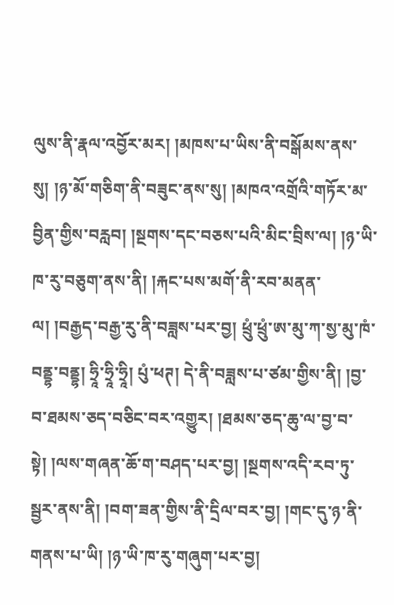ལུས་ནི་རྣལ་འབྱོར་མར། །མཁས་པ་ཡིས་ནི་བསྒོམས་ནས་སུ། །ཉ་མོ་གཅིག་ནི་བཟུང་ནས་སུ། །མཁའ་འགྲོའི་གཏོར་མ་བྱིན་གྱིས་བརླབ། །སྔགས་དང་བཅས་པའི་མིང་བྲིས་ལ། །ཉ་ཡི་ཁ་རུ་བཅུག་ནས་ནི། །རྐང་པས་མགོ་ནི་རབ་མནན་ལ། །བརྒྱད་བརྒྱ་རུ་ནི་བཟླས་པར་བྱ། ཕྲུཾ་ཕྲུཾ་ཨ་མུ་ཀ་སྱ་མུ་ཁཾ་བནྡྷ་བནྡྷ། ཧྲཱི་ཧྲཱི་ཧྲཱི། པུཾ་ཕཊ། དེ་ནི་བཟླས་པ་ཙམ་གྱིས་ནི། །བྱ་བ་ཐམས་ཅད་བཅིང་བར་འགྱུར། །ཐམས་ཅད་ཆུ་ལ་བྱ་བ་སྟེ། །ལས་གཞན་ཆོ་ག་བཤད་པར་བྱ། །སྔགས་འདི་རབ་ཏུ་སྦྱར་ནས་ནི། །བག་ཟན་གྱིས་ནི་དྲིལ་བར་བྱ། །གང་དུ་ཉ་ནི་གནས་པ་ཡི། །ཉ་ཡི་ཁ་རུ་གཞུག་པར་བྱ།